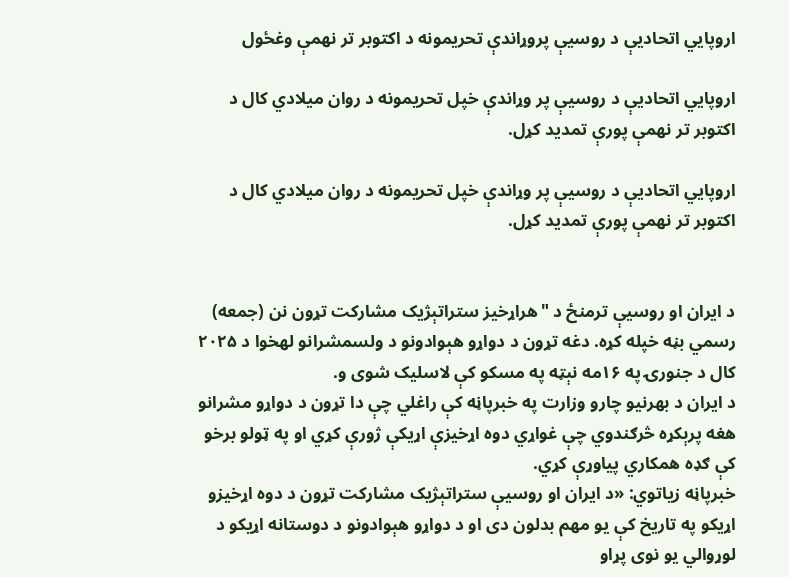اروپایي اتحادیې د روسیې پروړاندې تحریمونه د اکتوبر تر نهمې وغځول

اروپایي اتحادیې د روسیې پر وړاندې خپل تحریمونه د روان میلادي کال د اکتوبر تر نهمې پورې تمدید کړل.

اروپایي اتحادیې د روسیې پر وړاندې خپل تحریمونه د روان میلادي کال د اکتوبر تر نهمې پورې تمدید کړل.


د ایران او روسیې ترمنځ د "هراړخیز ستراتېژیک مشارکت تړون نن (جمعه) رسمي بڼه خپله کړه. دغه تړون د دواړو هېوادونو د ولسمشرانو لهخوا د ۲۰۲۵ کال د جنورۍ په ۱۶مه نېټه په مسکو کې لاسلیک شوی و.
د ایران د بهرنیو چارو وزارت په خبرپاڼه کې راغلي چې دا تړون د دواړو مشرانو هغه پرېکړه څرګندوي چې غواړي دوه اړخیزې اړیکې ژورې کړي او په ټولو برخو کې ګډه همکاري پیاوړې کړي.
خبرپاڼه زیاتوي: «د ایران او روسیې ستراتېژیک مشارکت تړون د دوه اړخیزو اړیکو په تاریخ کې یو مهم بدلون دی او د دواړو هېوادونو د دوستانه اړیکو د لوړوالي یو نوی پړاو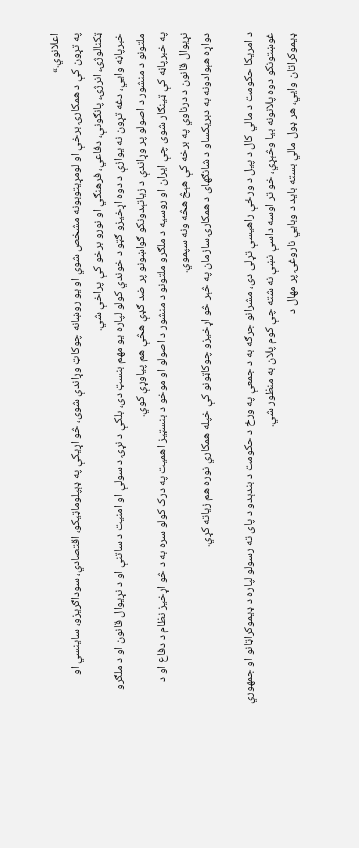اعلانوي.»
په تړون کې د همکارۍ برخې او لومړیتوبونه مشخص شوي او یو روښانه چوکاټ وړاندې شوی، څو اړیکې په ډېپلوماټیکو، اقتصادي، سوداګریزو، ساینسي او ټکنالوژۍ، انرژۍ، پانګونې، دفاعي، فرهنګي او نورو برخو کې پراخې شي.
خبرپاڼه وایي، دغه تړون نه یوازې د دوه اړخیزو ګټو د خوندي کولو لپاره یو مهم بنسټ دی، بلکې د نړۍ د سولې او امنیت د ساتنې او د نړیوال قانون او د ملګرو ملتونو د منشور د اصولو پر وړاندې د زیاتېدونکو ګواښونو پر ضد ګډې هڅې هم پیاوړې کوي.
په خبرپاڼه کې ټینګار شوی چې ایران او روسیه د ملګرو ملتونو د منشور د اصولو او موخو د بنسټیز اهمیت په درک کولو سره به د څو اړخیز نظام د دفاع او د نړیوال قانون د درناوي په برخه کې هېڅ هڅه ونه سپموي.
دواړه هېوادونه به دبریکساو د شانګهای د همکارۍ سازمان په څېر څو اړخیزو چوکاټونو کې خپله همکاري نوره هم زیاته کړي.

د امریکا حکومت د مالي کال د پیل د ورځې راهیسې تړلی دی، مشرانو جرګه به د جمعې په ورځ د حکومت د بندېدو د پای ته رسولو لپاره د ډیموکراټانو او جمهوري غوښتونکو دوه پلانونه بیا وڅېړي، خو تر اوسه داسې نښې نه شته چې کوم پلان به منظور شي.
ډیموکراتان وايي، هر ډول مالي بسته باید د وبایي ناروغۍ پر مهال د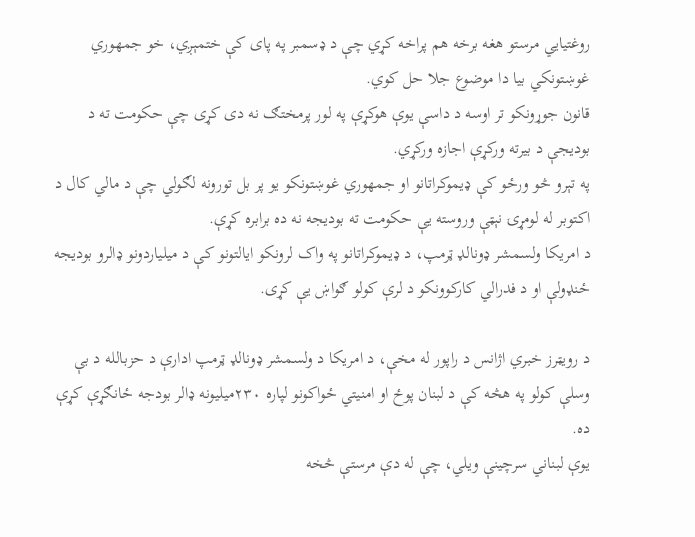روغتیايي مرستو هغه برخه هم پراخه کړي چې د ډسمبر په پای کې ختمېږي، خو جمهوري غوښتونکي بیا دا موضوع جلا حل کوي.
قانون جوړونکو تر اوسه د داسې یوې هوکړې په لور پرمختګ نه دی کړی چې حکومت ته د بودیجې د بیرته ورکړې اجازه ورکړي.
په تېرو څو ورځو کې ډیموکراتانو او جمهوري غوښتونکو یو پر بل تورونه لګولي چې د مالي کال د اکتوبر له لومړۍ نېټې وروسته یې حکومت ته بودیجه نه ده برابره کړې.
د امریکا ولسمشر ډونالډ ټرمپ، د ډیموکراتانو په واک لرونکو ایالتونو کې د میلیاردونو ډالرو بودیجه ځنډولې او د فدرالي کارکوونکو د لرې کولو ګواښ یې کړی.

د رویټرز خبري اژانس د راپور له مخې، د امریکا د ولسمشر ډونالډ ټرمپ ادارې د حزبالله د بې وسلې کولو په هڅه کې د لبنان پوځ او امنیتي ځواکونو لپاره ۲۳۰میلیونه ډالر بودجه ځانګړې کړې ده.
یوې لبناني سرچینې ویلي، چې له دې مرستې څخه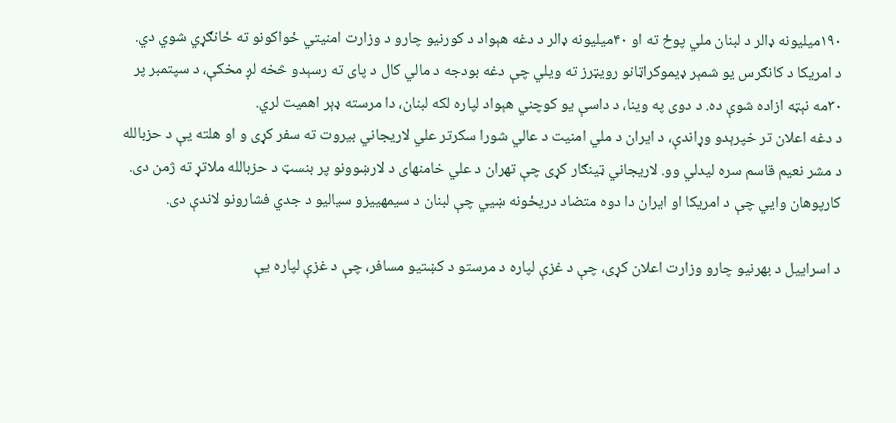۱۹۰میلیونه ډالر د لبنان ملي پوځ ته او ۴۰میلیونه ډالر د دغه هېواد د کورنیو چارو د وزارت امنیتي ځواکونو ته ځانګړي شوي دي.
د امریکا د کانګرس یو شمېر ډیموکراټانو رویټرز ته ویلي چې دغه بودجه د مالي کال د پای ته رسېدو څخه لږ مخکې، د سپتمبر پر ۳۰مه نېټه ازاده شوې ده. د دوی په وینا، د داسې یو کوچني هېواد لپاره لکه لبنان، دا مرسته ډېر اهمیت لري.
د دغه اعلان تر خپرېدو وړاندې، د ایران د ملي امنیت د عالي شورا سکرتر علي لاریجاني بیروت ته سفر کړی و او هلته یې د حزبالله د مشر نعیم قاسم سره لیدلي وو. لاریجاني ټینګار کړی چې تهران د علي خامنهای د لارښوونو پر بنسټ د حزبالله ملاتړ ته ژمن دی.
کارپوهان وايي چې د امریکا او ایران دا دوه متضاد دریځونه ښيي چې لبنان د سیمهییزو سیالیو د جدي فشارونو لاندې دی.

د اسراییل د بهرنیو چارو وزارت اعلان کړی، چې د غزې لپاره د مرستو د کښتیو مسافر، چې د غزې لپاره یې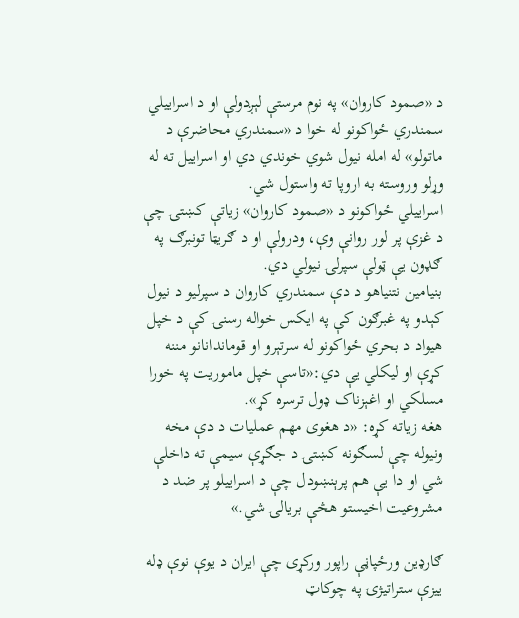د «صمود کاروان» په نوم مرستې لېږدولې او د اسراييلي سمندري ځواکونو له خوا د «سمندري محاضرې د ماتولو» له امله نیول شوي خوندي دي او اسراییل ته له وړلو وروسته به اروپا ته واستول شي.
اسراییلي ځواکونو د «صمود کاروان» زیاتې کښتۍ چې د غزې پر لور روانې وې، ودرولې او د ګریټا تونبرګ په ګډون یې ټولې سپرلۍ نیولي دي.
بنیامین نتنیاهو د دې سمندري کاروان د سپرلیو د نیول کېدو په غبرګون کې په ایکس خواله رسنۍ کې د خپل هیواد د بحري ځواکونو له سرتېرو او قوماندانانو مننه کړې او لیکلي یې دي:«تاسې خپل ماموریت په خورا مسلکي او اغېزناک ډول ترسره کړ».
هغه زیاته کړه: «د هغوی مهم عملیات د دې مخه ونیوله چې لسګونه کښتۍ د جګړې سیمې ته داخلې شي او دا یې هم پرېنښودل چې د اسراییلو پر ضد د مشروعیت اخیستو هڅې بریالۍ شي.»

ګارډین ورځپاڼې راپور ورکړی چې ایران د یوې نوې ډله ییزې ستراتیژۍ په چوکاټ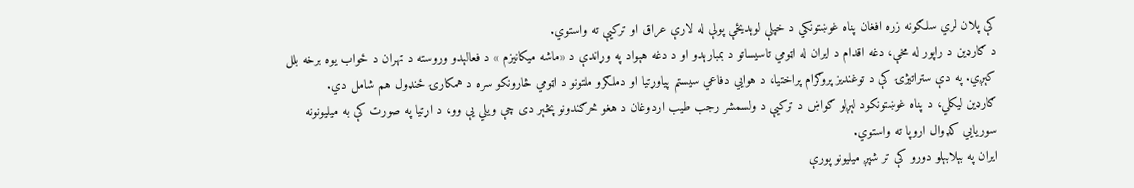کې پلان لري سلګونه زره افغان پناه غوښتونکي د خپلې لوېدیځې پولې له لارې عراق او ترکیې ته واستوي.
د ګارډین د راپور له مخې، دغه اقدام د ایران له اټومي تاسیساتو د بمبارېدو او د دغه هېواد په وړاندې د «ماشه میکانیزم » د فعالېدو وروسته د تهران د ځواب یوه برخه بلل کېږي. په دې ستراتیژۍ کې د توغندیز پروګرام پراختیا، د هوايي دفاعي سیستم پیاوړتیا او دملګرو ملتونو د اټومي څارونکو سره د همکارۍ ځنډول هم شامل دي.
ګارډین لیکلي، د پناه غوښتونکود لېږلو ګواښ د ترکیې د ولسمشر رجب طیب اردوغان د هغو څرګندونو پڅېر دی چې ویلي یې وو، د اړتیا په صورت کې به میلیونونه سوریایي کډوال اروپا ته واستوي.
ایران په بېلابېلو دورو کې تر شپږ میلیونو پورې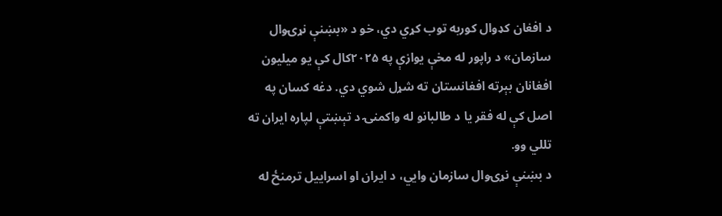د افغان کډوال کوربه توب کړي دي، خو د «بښنې نړۍوال سازمان» د راپور له مخې یوازې په ۲۰۲۵کال کې یو میلیون افغانان بېرته افغانستان ته شړل شوي دي. دغه کسان په اصل کې له فقر یا د طالبانو له واکمنۍ د تېښتې لپاره ایران ته تللي وو.
د بښنې نړۍوال سازمان وايي، د ایران او اسراییل ترمنځ له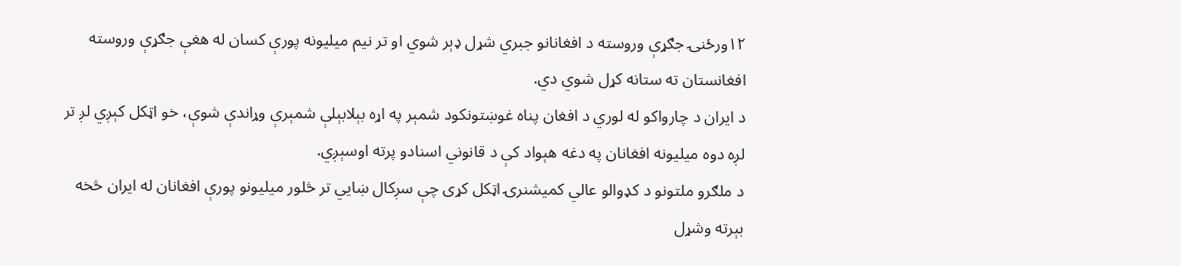۱۲ورځنۍ جګړې وروسته د افغانانو جبري شړل ډېر شوي او تر نیم میلیونه پورې کسان له هغې جګړې وروسته افغانستان ته ستانه کړل شوي دي.
د ایران د چارواکو له لوري د افغان پناه غوښتونکود شمېر په اړه بېلابېلې شمېرې وړاندې شوې، خو اټکل کېږي لږ تر لږه دوه میلیونه افغانان په دغه هېواد کې د قانوني اسنادو پرته اوسېږي.
د ملګرو ملتونو د کډوالو عالي کمیشنرۍ اټکل کړی چې سږکال ښايي تر څلور میلیونو پورې افغانان له ایران څخه بېرته وشړل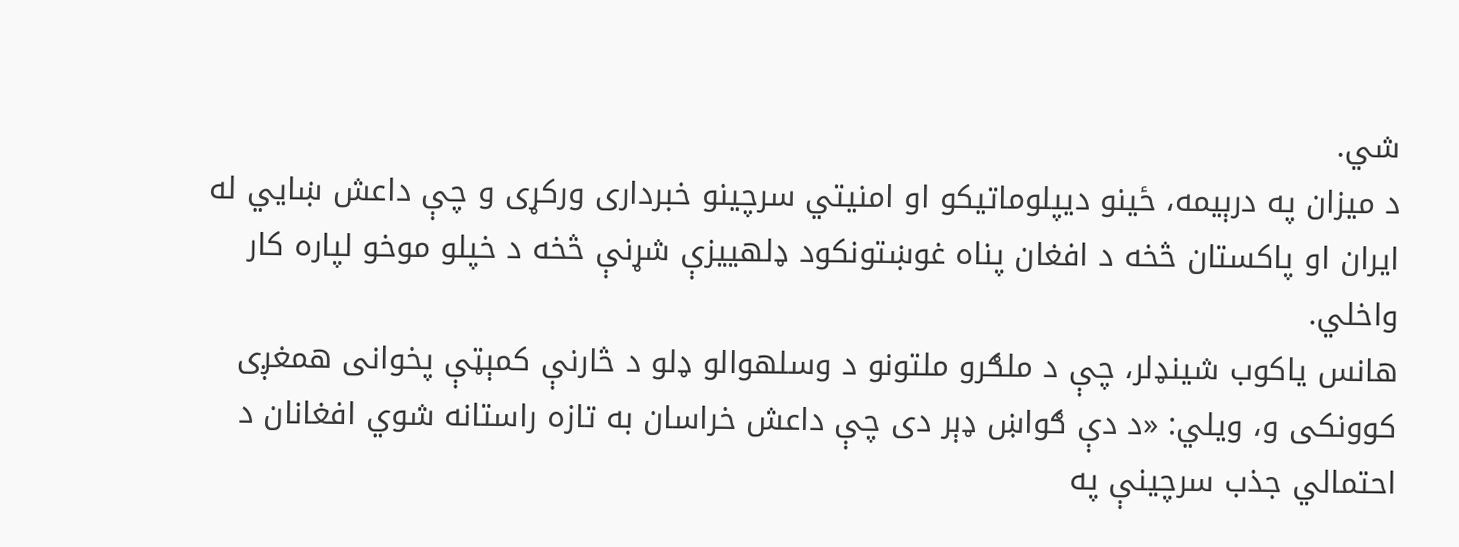شي.
د میزان په درېیمه، ځینو دیپلوماتیکو او امنیتي سرچینو خبرداری ورکړی و چې داعش ښايي له ایران او پاکستان څخه د افغان پناه غوښتونکود ډلهییزې شړنې څخه د خپلو موخو لپاره کار واخلي.
هانس یاکوب شینډلر، چې د ملګرو ملتونو د وسلهوالو ډلو د څارنې کمېټې پخوانی همغږی کوونکی و، ویلي: «د دې ګواښ ډېر دی چې داعش خراسان به تازه راستانه شوي افغانان د احتمالي جذب سرچینې په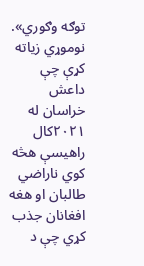توګه وګوري».
نوموړي زیاته کړې چې داعش خراسان له ۲۰۲۱کال راهیسې هڅه کوي ناراضي طالبان او هغه افغانان جذب کړي چې د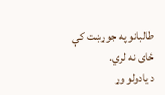طالبانو په جوړښت کې ځای نه لري.
د یادولو وړ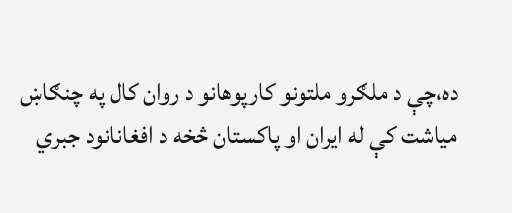ده،چې د ملګرو ملتونو کارپوهانو د روان کال په چنګاښ میاشت کې له ایران او پاکستان څخه د افغانانود جبري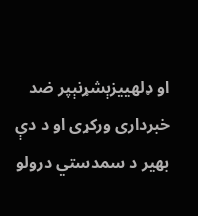او ډلهییزېشړنېپر ضد خبرداری ورکړی او د دې بهیر د سمدستي درولو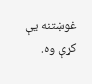غوښتنه یې کړې وه.